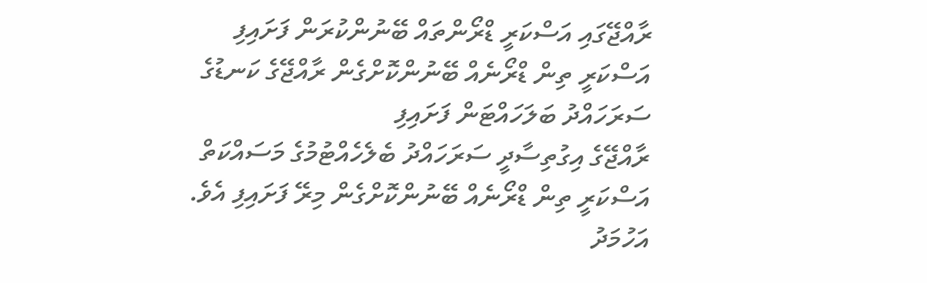ރާއްޖޭގައި އަސްކަރީ ޑްރޯންތައް ބޭނުންކުރަން ފަށައިފި
އަސްކަރީ ތިން ޑްރޯނެއް ބޭނުންކޮށްގެން ރާއްޖޭގެ ކަނޑުގެ ސަރަހައްދު ބަލަހައްޓަން ފަށައިފި
ރާއްޖޭގެ އިގުތިސާދީ ސަރަހައްދު ބެލެހެއްޓުމުގެ މަސައްކަތް އަސްކަރީ ތިން ޑްރޯނެއް ބޭނުންކޮށްގެން މިރޭ ފަށައިފި އެވެ.
އަހުމަދު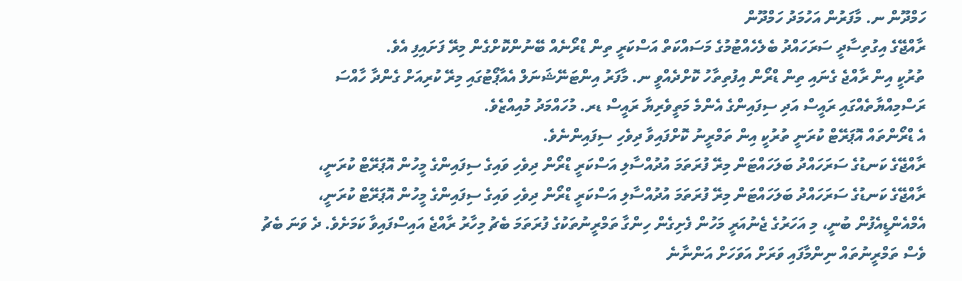ހަމްދޫން ނ. މާފަރުން އަހުމަދު ހަމްދޫން
ރާއްޖޭގެ އިގުތިސާދީ ސަރަހައްދު ބެލެހެއްޓުމުގެ މަސައްކަތް އަސްކަރީ ތިން ޑްރޯނެއް ބޭނުންކޮށްގެން މިރޭ ފަށައިފި އެވެ.
ތުރުކީ އިން ރާއްޖެ ގެނައި ތިން ޑްރޯން އިފުތިތާހު ކޮށްދެއްވީ ނ. މާފަރު އިންޓަނޭޝަނަލް އެއާޕޯޓުގައި މިރޭ ކުރިއަށް ގެންދާ ހާއްސަ ރަސްމިއްޔާތެއްގައި ރައީސް އަދި ސިފައިންގެ އެންމެ މަތީވެރިޔާ ރައީސް ޑރ. މުހައްމަދު މުއިއްޒެވެ.
އެ ޑްރޯންތައް އޮޕަރޭޓް ކުރަނީ ތުރުކީ އިން ތަމްރީނު ކޮށްފައިވާ ދިވެހި ސިފައިންނެވެ.
ރާއްޖޭގެ ކަނޑުގެ ސަރަހައްދު ބަލަހައްޓަން މިރޭ ފުރަތަމަ އުދުއްސާލި އަސްކަރީ ޑްރޯން ދިވެހި ވައިގެ ސިފައިންގެ މީހުން އޮޕަރޭޓް ކުރަނީ،
ރާއްޖޭގެ ކަނޑުގެ ސަރަހައްދު ބަލަހައްޓަން މިރޭ ފުރަތަމަ އުދުއްސާލި އަސްކަރީ ޑްރޯން ދިވެހި ވައިގެ ސިފައިންގެ މީހުން އޮޕަރޭޓް ކުރަނީ،
އެމްއެންޑީއެފުން ބުނީ، މި އަހަރުގެ ޖެނުއަރީ މަހުން ފެށިގެން ހިންގާ ތަމްރީނުތަކުގެ ފުރަތަމަ ބެޗު މިހާރު ރާއްޖެ އައިސްފައިވާ ކަމަށެވެ. ދެ ވަނަ ބެޗު ވެސް ތަމްރީނުތައް ނިންމާފައި ވަރަށް އަވަހަށް އަންނާނެ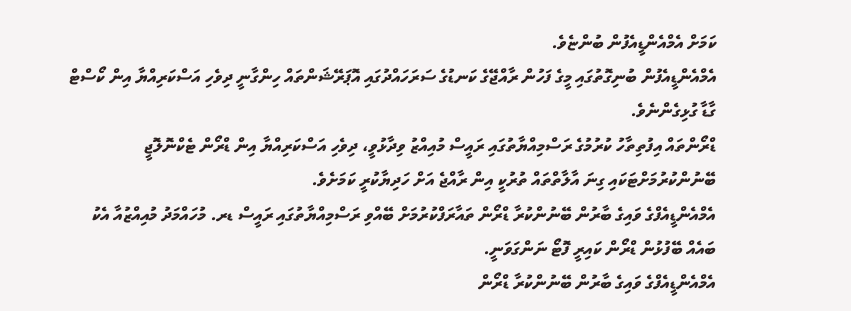ކަމަށް އެމްއެންޑީއެފުން ބުންޏެވެ.
އެމްއެންޑީއެފުން ބުނިގޮތުގައި މީގެ ފަހުން ރާއްޖޭގެ ކަނޑުގެ ސަރަހައްދުގައި އޮޕަރޭޝަންތައް ހިންގާނީ ދިވެހި އަސްކަރިއްޔާ އިން ކޯސްޓް ގާޑާ ގުޅިގެންނެވެ.
ޑްރޯންތައް އިފުތިތާހު ކުރުމުގެ ރަސްމިއްޔާތުގައި ރައީސް މުއިއްޒު ވިދާޅުވީ، ދިވެހި އަސްކަރިއްޔާ އިން ޑްރޯން ޓެކްނޮލޮޖީ ބޭނުންކުރުމަށްޓަކައި ގިނަ އާލާތްތައް ތުރުކީ އިން ރާއްޖެ އަށް ހަދިޔާކުރީ ކަމަށެވެ.
އެމްއެންޑީއެފްގެ ވައިގެ ބާރުން ބޭނުންކުރާ ޑްރޯން ތައާރަފްކުރުމަށް ބޭއްވި ރަސްމިއްޔާތުގައި ރައީސް ޑރ. މުހައްމަދު މުއިއްޒުއާ އެކު ބައެއް ބޭފުޅުން ޑްރޯން ކައިރީ ފޮޓޯ ނަންގަވަނީ.
އެމްއެންޑީއެފްގެ ވައިގެ ބާރުން ބޭނުންކުރާ ޑްރޯން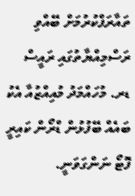ތައާރަފްކުރުމަށް ބޭއްވި ރަސްމިއްޔާތުގައި ރައީސް ޑރ. މުހައްމަދު މުއިއްޒުއާ އެކު ބައެއް ބޭފުޅުން ޑްރޯން ކައިރީ ފޮޓޯ ނަންގަވަނީ.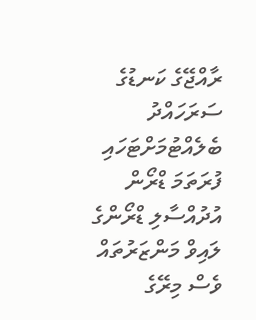ރާއްޖޭގެ ކަނޑުގެ ސަރަހައްދު ބެލެއްޓުމަށްޓަހައި ފުރަތަމަ ޑްރޯން އުދުއްސާލި ޑްރޯންގެ ލައިވް މަންޒަރުތައް ވެސް މިރޭގެ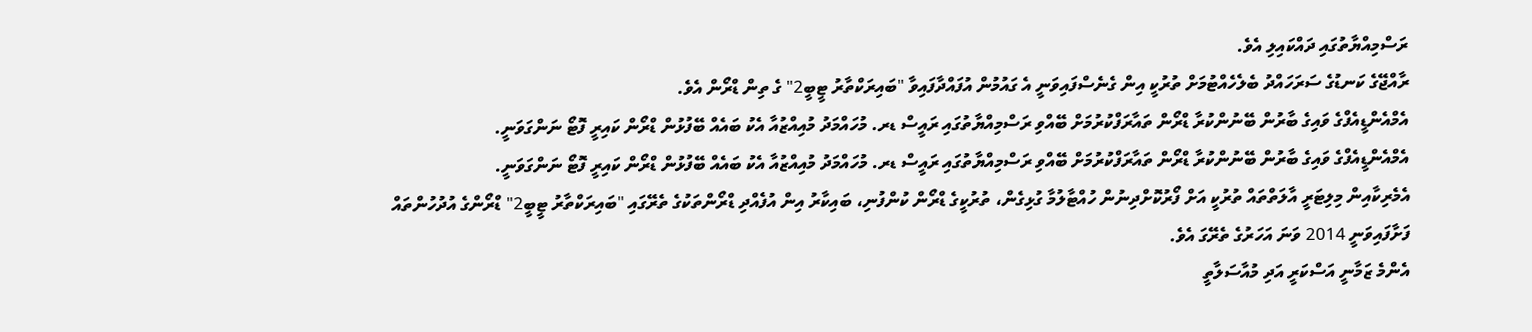ރަސްމިއްޔާތުގައި ދައްކައިލި އެވެ.
ރާއްޖޭގެ ކަނޑުގެ ސަރަހައްދު ބެލެހެއްޓުމަށް ތުރުކީ އިން ގެނެސްފައިވަނީ އެ ގައުމުން އުފައްދާފައިވާ "ބައިރަކްތާރު ޓީބީ2" ގެ ތިން ޑްރޯން އެވެ.
އެމްއެންޑީއެފްގެ ވައިގެ ބާރުން ބޭނުންކުރާ ޑްރޯން ތައާރަފްކުރުމަށް ބޭއްވި ރަސްމިއްޔާތުގައި ރައީސް ޑރ. މުހައްމަދު މުއިއްޒުއާ އެކު ބައެއް ބޭފުޅުން ޑްރޯން ކައިރީ ފޮޓޯ ނަންގަވަނީ.
އެމްއެންޑީއެފްގެ ވައިގެ ބާރުން ބޭނުންކުރާ ޑްރޯން ތައާރަފްކުރުމަށް ބޭއްވި ރަސްމިއްޔާތުގައި ރައީސް ޑރ. މުހައްމަދު މުއިއްޒުއާ އެކު ބައެއް ބޭފުޅުން ޑްރޯން ކައިރީ ފޮޓޯ ނަންގަވަނީ.
އެމެރިކާއިން މިލިޓަރީ އާލަތްތައް ތުރުކީ އަށް ފޯރުކޮށްދިނުން ހުއްޓާލުމާ ގުޅިގެން، ތުރުކީގެ ޑްރޯން ކުންފުނި، ބައިކާރު އިން އުފެއްދި ޑްރޯންތަކުގެ ތެރޭގައި "ބައިރަކްތާރު ޓީބީ2" ޑްރޯންގެ އުދުހުންތައް ފަށާފައިވަނީ 2014 ވަނަ އަހަރުގެ ތެރޭގަ އެވެ.
އެންމެ ޒަމާނީ އަސްކަރީ އަދި މުއާސަލާތީ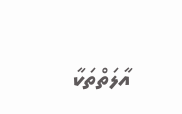އާލަތްތަކާ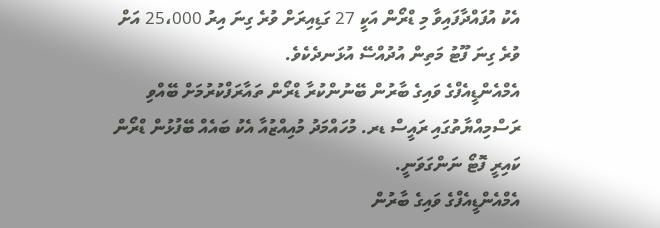އެކު އުފައްދާފައިވާ މި ޑްރޯން އަކީ 27 ގަޑިއިރަށް ވުރެ ގިނަ އިރު 25،000 އަށް ވުރެ ގިނަ ފޫޓު މަތިން އުދުއްސޭ އުޅަނދެކެވެ.
އެމްއެންޑީއެފްގެ ވައިގެ ބާރުން ބޭނުންކުރާ ޑްރޯން ތައާރަފްކުރުމަށް ބޭއްވި ރަސްމިއްޔާތުގައި ރައީސް ޑރ. މުހައްމަދު މުއިއްޒުއާ އެކު ބައެއް ބޭފުޅުން ޑްރޯން ކައިރީ ފޮޓޯ ނަންގަވަނީ.
އެމްއެންޑީއެފްގެ ވައިގެ ބާރުން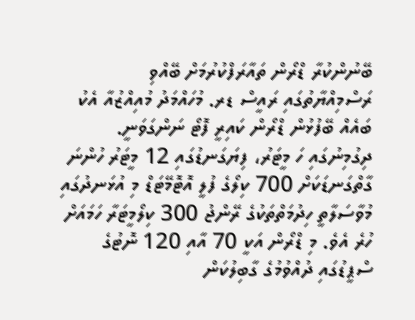ބޭނުންކުރާ ޑްރޯން ތައާރަފްކުރުމަށް ބޭއްވި ރަސްމިއްޔާތުގައި ރައީސް ޑރ. މުހައްމަދު މުއިއްޒުއާ އެކު ބައެއް ބޭފުޅުން ޑްރޯން ކައިރީ ފޮޓޯ ނަންގަވަނީ.
ދިގުމިނުގައި ހަ މީޓަރު، ފިޔަގަނޑުގައި 12 މީޓަރު ހުންނަ ގާތްގަނޑަކަށް 700 ކިލޯގެ ފުލީ އޮޓޮމޭޓަޑް މި އުޅަނދުގައި މުވާސަލާތީ ހިދުމަތްތަކުގެ ރޭންޖު 300 ކިލޯމީޓަރާ ހަމައަށް ހުރެ އެވެ. މި ޑްރޯން އަކީ 70 އާއި 120 ނޮޓުގެ ސްޕީޑުގައި ދުއްވުމުގެ ގާބިލުކަން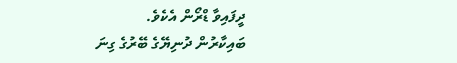ދީފައިވާ ޑްރޯން އެކެވެ.
ބައިކާރުން ދުނިޔޭގެ ބޭރުގެ ގިނަ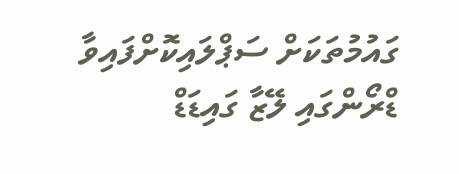ގައުމުތަކަށް ސަޕްލައިކޮށްފައިވާ ޑްރޯންގައި ލޭޒާ ގައިޑަޑް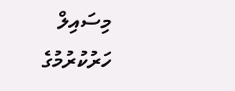މިސައިލް ހަރުކުރުމުގެ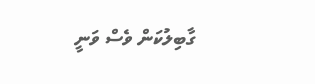ގާބިލުކަން ވެސް ވަނީ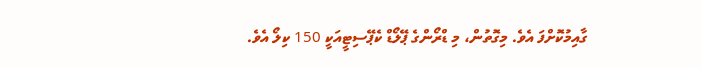ގާއިމުކޮށްފަ އެވެ. މިގޮތުން، މި ޑްރޯންގެ ޕޭލޯޑް ކެޕޭސިޓީއަކީ 150 ކިލޯ އެވެ.